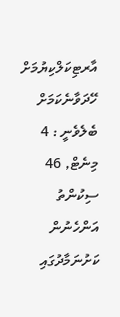އާރޓިކަލްކިޔުމަށް ހޭދަވާނެކަމަށް ބެލެވެނީ : 4 މިނެޓް, 46 ސިކުންތު
އަންހެނުން ކަށުނަމާދުގައި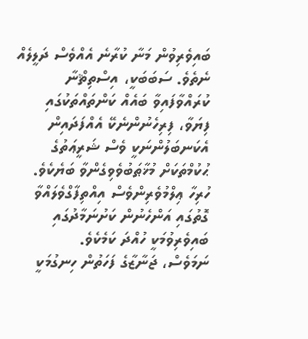ބައިވެރިވުން މަނާ ކުރާނެ އެއްވެސް ދަލީލެއް ނެތެވެ. ސަބަބަކީ، އިސްތިޘްނާ ކުރައްވާފައިވާ ބައެއް ކަންތައްތަކުގައި ފިޔަވާ، ފިރިހެނުންނެކޭ އެއްފަދައިން އެކަނބަލުންނަކީ ވެސް ޝަރީޢަތުގެ ޙުކުމްތަކަށް މުޚާޠަބުވެވިގެންވާ ބަޔެކެވެ. ހުރިހާ ޢިލްމުވެރިންވެސް އިއްތިފާގްވެލައްވާ ގޮތުގައި އަންހެނުން ކަށުނަމާދުގައި ބައިވެރިވުމަކީ ހުއްދަ ކަމެކެވެ.
ނަމަވެސް، ޖަނާޒާގެ ފަހަތުން ހިނގުމަކީ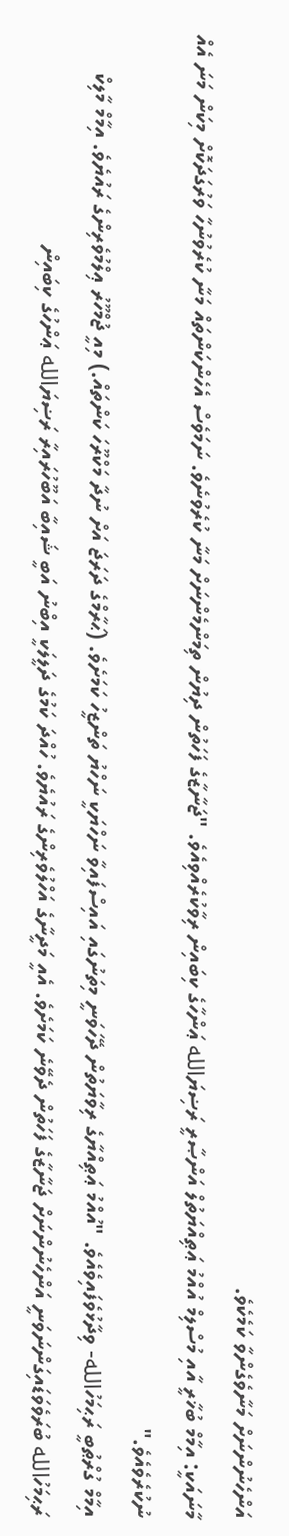އަންހެނުންނަށް މަނާވެގެންވާ ކަމެކެވެ.
މާނައަކީ: އިމާމް ބުޚާރީ އާއި މުސްލިމް އުއްމު ޢަޠިއްޔަތުލް އަންޞާރީ ރަޟިޔަالله ޢަންހާގެ ކިބައިން ރިވާކުރެއްވިއެވެ. "ޖަނާޒާގެ ފަހަތުން ދިޔުން ތިމަންމެންނަށް މަނާ ކުރެވުނެވެ. ނަމަވެސް އެހެންކަންތައް މަނާ ކުރެވުނުހާ ވަރުގަދަކޮށް މިކަން މަނަ އެއް ނުކުރެވެއެވެ."
އިމާމް ގުރްޠުބީ ރަޙިމަހުالله- ވިދާޅުވެފައިވެއެވެ. "އުއްމު ޢަޠިއްޔާގެ ރިވާޔަތުން ދޭހަވަނީ މިތަނުގައި އައިސްފައިވާ ނަހްޔަކީ ނަހްޔު ތަންޒީހު ކަމަށެވެ. (ޙަރާމްގެ ދަރަޖަ އަށް ނުދާ މަކްރޫހަ ކަންތައް.) މިއީ ޖުމްހޫރު ޢިލްމުވެރިންގެ ރައުޔެވެ. އިމާމް މާލިކް ރަޙިމަހުالله ބުރަވެވަޑައިގަންނަވަނީ އަންހެނުންނަށް ޖަނާޒާގެ ފަހަތުން ދެވޭނެ ކަމަށެވެ. އެއީ މަދީނާގެ އަހްލުވެރިންގެ ރައުޔެވެ. ހުއްދަ ކަމުގެ ދަލީލަކީ އިބްނު އަބީ ޝައިބާ އަބޫހުރައިރާ ރަޟިޔަالله ޢަންހުގެ ކިބައިން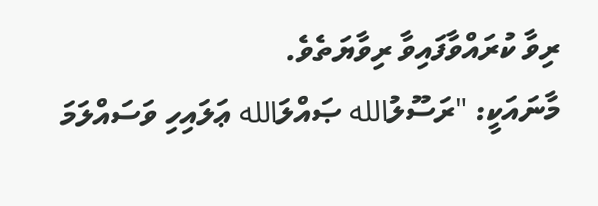ރިވާ ކުރައްވާފައިވާ ރިވާޔަތެވެ.
މާނައަކީ: "ރަސޫލުالله ޞައްލަالله ޢަލައިހި ވަސައްލަމަ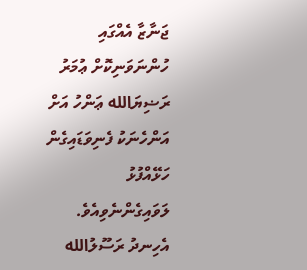ޖަނާޒާ އެއްގައި ހުންނަވަނިކޮށް ޢުމަރު ރަޟިޔަالله ޢަންހު އަށް އަންހެނަކު ފެނިވަޑައިގެން ހަޅޭއްފުޅު ލަވައިގެންނެވިއެވެ. އެހިނދު ރަސޫލުالله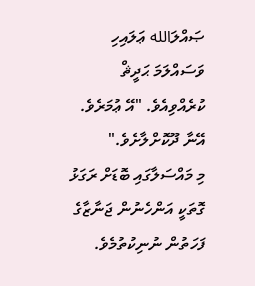ޞައްލަالله ޢަލައިހި ވަސައްލަމަ ޙަދީޘް ކުރެއްވިއެވެ. "އޭ ޢުމަރެވެ. އޭނާ ދޫކޮށްލާށެވެ."
މި މައްސަލާގައި ބޮޑަށް ރަގަޅު ގޮތަކީ އަންހެނުން ޖަނާޒާގެ ފަހަތުން ނުނިކުތުމެވެ.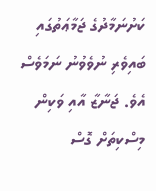ކަށުނަމާދުގެ ޖަމާޢަތުގައި ބައިވެރި ނުވެވުނު ނަމަވެސް އެވެ. ޖަނާޒާ އާއި ވަކިން މިސްކިތަށް ގޮސް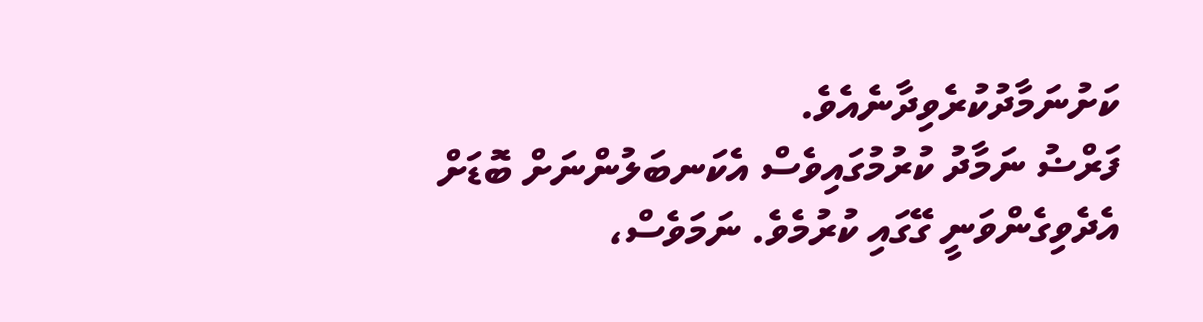ކަށުނަމާދުކުރެވިދާނެއެވެ.
ފަރްޟު ނަމާދު ކުރުމުގައިވެސް އެކަނބަލުންނަށް ބޮޑަށް އެދެވިގެންވަނީ ގޭގައި ކުރުމެވެ. ނަމަވެސް،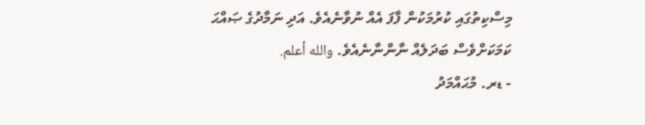މިސްކިތުގައި ކުރުމަކުން ފާފަ އެއް ނުވާނެއެވެ. އަދި ނަމާދުގެ ޞައްޙަ ކަމަކަށްވެސް ބަދަލެއް ނާންނާނެއެވެ. والله أعلم.
- ޑރ. މުޙައްމަދު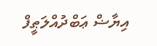އިޔާޟް ޢަބްދުއްލަޠީފް